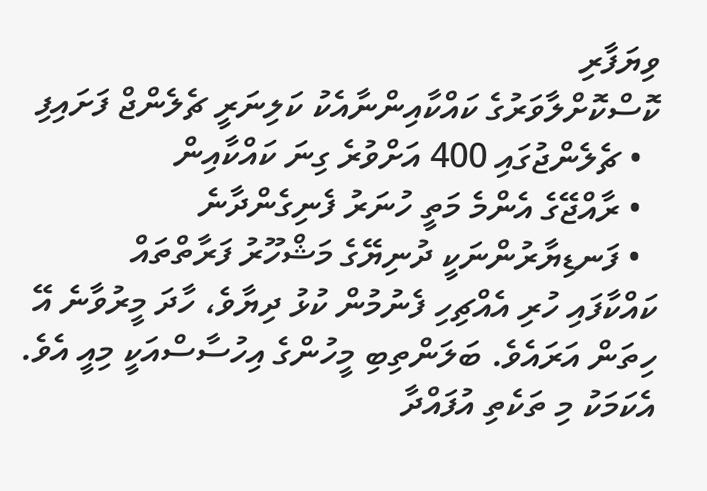ވިޔަފާރި
ކޮސްކޮށްލާވަރުގެ ކައްކާއިންނާއެކު ކަލިނަރީ ޗެލެންޖް ފަށައިފި
  • ޗެލެންޖުގައި 400 އަށްވުރެ ގިނަ ކައްކާއިން
  • ރާއްޖޭގެ އެންމެ މަތީ ހުނަރު ފެނިގެންދާނެ
  • ފަނޑިޔާރުންނަކީ ދުނިޔޭގެ މަޝްހޫރު ފަރާތްތައް
ކައްކާފައި ހުރި އެއްޗިހި ފެނުމުން ކުޅު ދިޔާވެ، ހާދަ މީރުވާނެ އޭ ހިތަން އަރައެވެ. ބަލަންތިބި މީހުންގެ އިހުސާސްއަކީ މިއީ އެވެ. އެކަމަކު މި ތަކެތި އުފައްދާ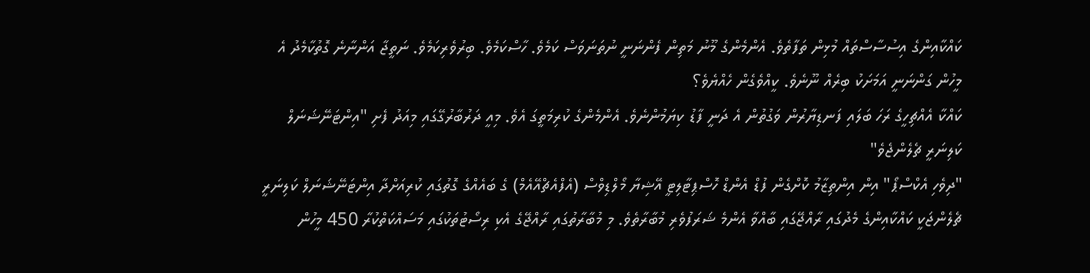ކައްކާއިންގެ އިސުސާސްތައް މުޅިން ތަފާތެވެ. އެންމެންގެ މޫނު މަތިން ފެންނަނީ ނުތަނަވަސް ކަމެވެ. ހާސްކަމެވެ. ބިރުވެރިކަމެވެ. ނަތީޖާ އަންނާނެ ގޮތުކާމެދު އެ މީހުން ގަންނަނީ އަމަށަކު ބިރެއް ނޫނެވެ. ކީއްވެގެން ހެއްޔެވެ؟
ކައްކާ އެއްޗިހީގެ ރަހަ ބަލައި ފަނޑިޔާރުން ވަގުތުން އެ ދަނީ ފާޑު ކިޔަމުންނެވެ. އެންމެންގެ ކުރިމަތީގަ އެވެ. މިއީ ދަރުބާރުގޭގައި މިއަދު ފެށި "އިންޓަނޭޝަނަލް ކަލިނަރީ ޗެލެންޖެވެ"
"ދިވެހި އެކްސްޕޯ" އިން އިންތިޒާމު ކޮށްގެން ފުޑް އެންޑް ހޮސްޕިޓާލިޓީ އޭޝިޔާ މޯލްޑިވްސް (އެފްއެޗްއޭއެމް) ގެ ބައެއްގެ ގޮތުގައި ކުރިއަށްދާ އިންޓަނޭޝަނަލް ކަލިނަރީ ޗެލެންޖަކީ ކައްކާއިންގެ މެދުގައި ރާއްޖޭގައި ބާއްވާ އެންމެ ޝަރަފުވެރި މުބާރާތެވެ. މި މުބާރާތުގައި ރާއްޖޭގެ އެކި ރިސޯޓުތަކުގައި މަސައްކަތްކުރާ 450 މީހުން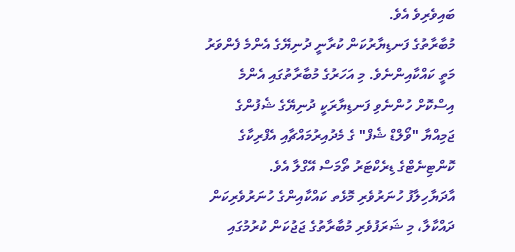ބައިވެރިވެ އެވެ.
މުބާރާތުގެ ފަނޑިޔާރުކަން ކުރާނީ ދުނިޔޭގެ އެންމެ ފެންވަރު މަތީ ކައްކާއިންނެވެ. މި އަހަރުގެ މުބާރާތުގައި އެންމެ އިސްކޮށް ހުންނެވި ފަނޑިޔާރަކީ ދުނިޔޭގެ ޝެފުންގެ ޖަމިއްޔާ "ވޯލްޑް ޝެފް" ގެ މެދުއިރުމައްޗާއި އެފްރިކާގެ ކޮންޓިނެޓްގެ ޑިރެކްޓަރު ތޯމަސް އޭގްލާ އެވެ.
އާދަޔާހިލާފު ހުނަރުވެރި މޮޅެތ ކައްކާއިންގެ ހުނަރުވެރިކަން ދައްކާލާ، މި ޝަރަފުވެރި މުބާރާތުގެ ޖަޖުކަން ކުރުމުގައި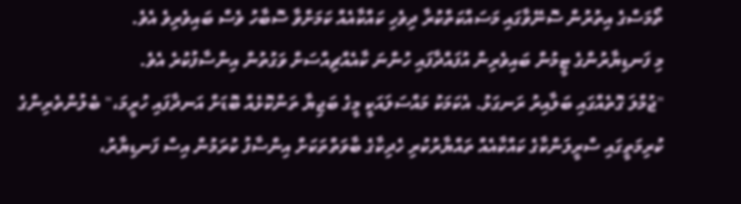ތޯމަސްގެ އިތުރުން ސޮނޭވާގައި މަސައްކަތްކުރާ ދިވެހި ކައްކާއެއް ކަމަށްވާ ސޮބާހު ވެސް ބައިވެރިވެ އެވެ.
މި ފަނޑިޔާރުންގެ ޓީމުން ބައިވެރިން އުފައްދާފައި ހުންނަ ކާއެއްޗިއްސަށް ވަގުތުން އިންސާފުކުރެ އެވެ.
"ޖުމްލަ ގޮތެއްގައި ބަލާއިރު ރަނގަޅު. އެކަމަކު މައްސަލައަކީ މީގެ ބަޖިޔާ ތަންކޮޅެއް ބޮޑަށް އަނދާފައި ހުރީމަ،" ބެލުންތެރިންގެ ކުރިމަތީގައި ސްރީލަންކާގެ ކައްކާއެއް ތައްޔާރުކުރި ހެދިކާގެ ބާވަތްތަކަށް އިންސާފު ކުރަމުން އިސް ފަނޑިޔާރު،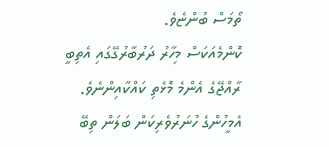ތޯމަސް ބުންޏެވެ.
ކޮންމެއަކަސް މިހާރު ދަރުބާރުގޭގައި އެތިބީ ރާއްޖޭގެ އެންމެ މޮޅެތި ކައްކާއިންނެވެ. އެމީހުންގެ ހުނަރުވެރިކަން ބަލަން ތިބޭ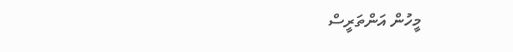މީހުން އަންތަރީސް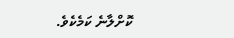ކޮށްލާނެ ކަމެކެވެ.